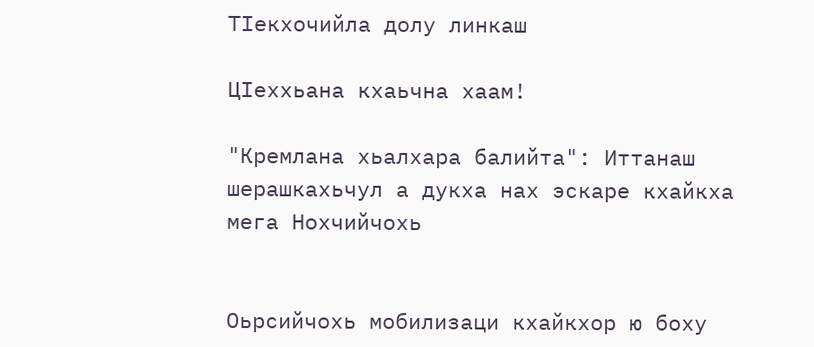ТIекхочийла долу линкаш

ЦIеххьана кхаьчна хаам!

"Кремлана хьалхара балийта": Иттанаш шерашкахьчул а дукха нах эскаре кхайкха мега Нохчийчохь


Оьрсийчохь мобилизаци кхайкхор ю боху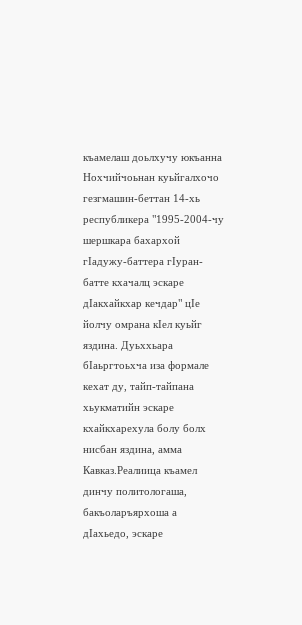къамелаш доьлхучу юкъанна Нохчийчоьнан куьйгалхочо гезгмашин-беттан 14-хь республикера "1995-2004-чу шершкара бахархой гIадужу-баттера гIуран-батте кхачалц эскаре дIакхайкхар кечдар" цIе йолчу омрана кIел куьйг яздина. Дуьххьара бIаьргтоьхча иза формале кехат ду, тайп-тайпана хьукматийн эскаре кхайкхарехула болу болх нисбан яздина, амма Кавказ.Реалиица къамел динчу политологаша, бакъоларъярхоша а дIахьедо, эскаре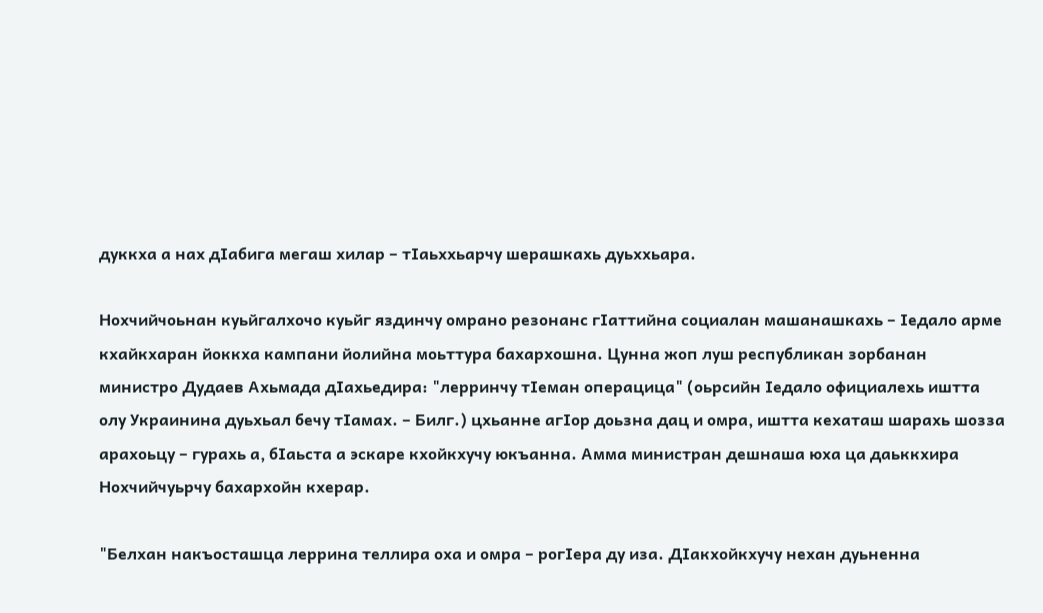дуккха а нах дIабига мегаш хилар – тIаьххьарчу шерашкахь дуьххьара.

Нохчийчоьнан куьйгалхочо куьйг яздинчу омрано резонанс гIаттийна социалан машанашкахь – Iедало арме кхайкхаран йоккха кампани йолийна моьттура бахархошна. Цунна жоп луш республикан зорбанан министро Дудаев Ахьмада дIахьедира: "лерринчу тIеман операцица" (оьрсийн Iедало официалехь иштта олу Украинина дуьхьал бечу тIамах. – Билг.) цхьанне агIор доьзна дац и омра, иштта кехаташ шарахь шозза арахоьцу – гурахь а, бIаьста а эскаре кхойкхучу юкъанна. Амма министран дешнаша юха ца даьккхира Нохчийчуьрчу бахархойн кхерар.

"Белхан накъосташца леррина теллира оха и омра – рогIера ду иза. ДIакхойкхучу нехан дуьненна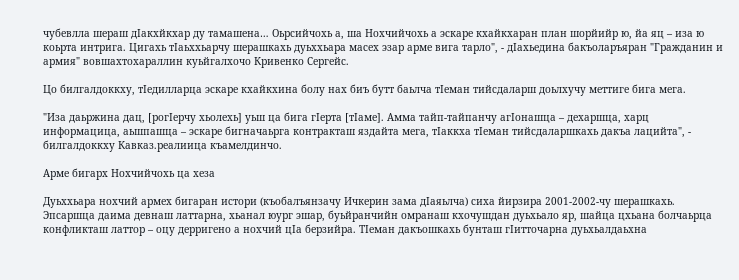чубевлла шераш дIакхйкхар ду тамашена… Оьрсийчохь а, ша Нохчийчохь а эскаре кхайкхаран план шорйийр ю, йа яц – иза ю коьрта интрига. Цигахь тIаьххьарчу шерашкахь дуьххьара масех эзар арме вига тарло", - дIахьедина бакъоларъяран "Гражданин и армия" вовшахтохараллин куьйгалхочо Кривенко Сергейс.

Цо билгалдоккху, тIедилларца эскаре кхайкхина болу нах биъ бутт баьлча тIеман тийсдаларш доьлхучу меттиге бига мега.

"Иза даьржина дац, [рогIерчу хьолехь] уьш ца бига гIерта [тIаме]. Амма тайп-тайпанчу агIонашца – дехаршца, харц информацица, аьшпашца – эскаре бигначаьрга контракташ яздайта мега, тIаккха тIеман тийсдаларшкахь дакъа лацийта", - билгалдоккху Кавказ.реалиица къамелдинчо.

Арме бигарх Нохчийчохь ца хеза

Дуьххьара нохчий армех бигаран истори (къобалъянзачу Ичкерин зама дIаяьлча) сиха йирзира 2001-2002-чу шерашкахь. Эпсаршца даима девнаш латтарна, хьанал юург эшар, буьйранчийн омранаш кхочушдан дуьхьало яр, шайца цхьана болчаьрца конфликташ латтор – оцу дерригено а нохчий цIа берзийра. ТIеман дакъошкахь бунташ гIитточарна дуьхьалдаьхна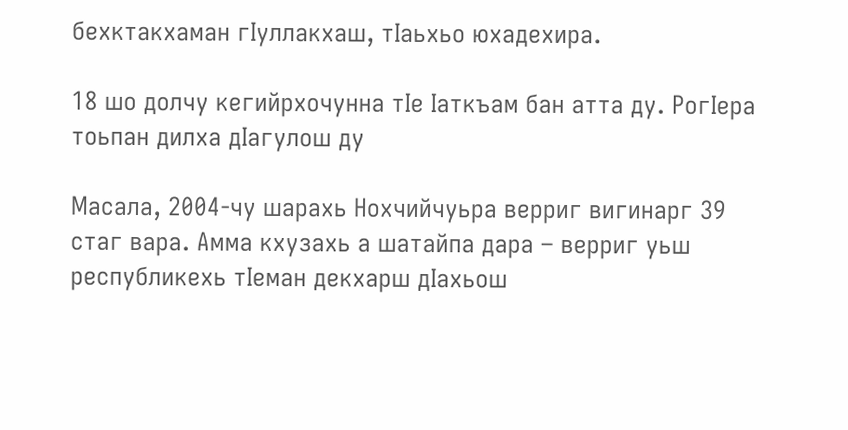бехктакхаман гIуллакхаш, тIаьхьо юхадехира.

18 шо долчу кегийрхочунна тIе Iаткъам бан атта ду. РогIера тоьпан дилха дIагулош ду

Масала, 2004-чу шарахь Нохчийчуьра верриг вигинарг 39 стаг вара. Амма кхузахь а шатайпа дара – верриг уьш республикехь тIеман декхарш дIахьош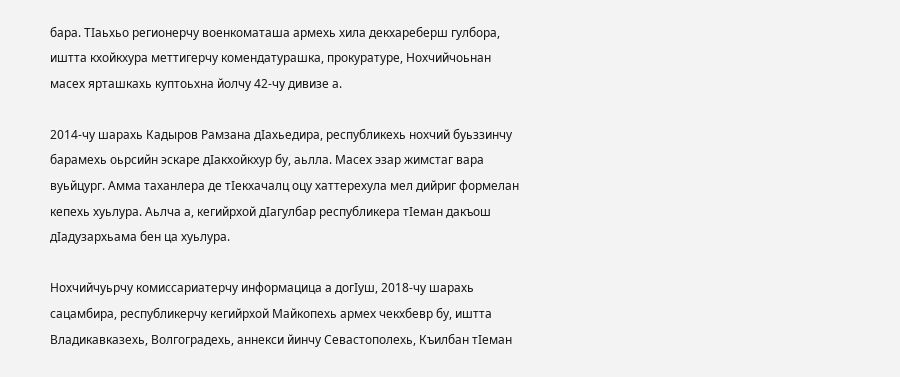бара. ТIаьхьо регионерчу военкоматаша армехь хила декхареберш гулбора, иштта кхойкхура меттигерчу комендатурашка, прокуратуре, Нохчийчоьнан масех ярташкахь куптоьхна йолчу 42-чу дивизе а.

2014-чу шарахь Кадыров Рамзана дIахьедира, республикехь нохчий буьззинчу барамехь оьрсийн эскаре дIакхойкхур бу, аьлла. Масех эзар жимстаг вара вуьйцург. Амма таханлера де тIекхачалц оцу хаттерехула мел дийриг формелан кепехь хуьлура. Аьлча а, кегийрхой дIагулбар республикера тIеман дакъош дIадузархьама бен ца хуьлура.

Нохчийчуьрчу комиссариатерчу информацица а догIуш, 2018-чу шарахь сацамбира, республикерчу кегийрхой Майкопехь армех чекхбевр бу, иштта Владикавказехь, Волгоградехь, аннекси йинчу Севастополехь, Къилбан тIеман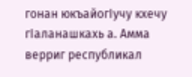гонан юкъайогIучу кхечу гIаланашкахь а. Амма верриг республикал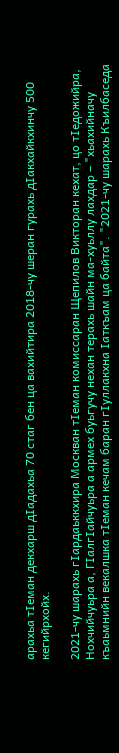арахьа тIеман декхарш дIадахьа 70 стаг бен ца вахийтира 2018-чу шеран гурахь дIакхайкхинчу 500 кегийрхойх.

2021-чу шарахь гIардаьккхира Москван тIеман комиссаран Щепилов Викторан кехат, цо тIедожийра, Нохчийчуьра а, ГIалгIайчуьра а армех буьгучу нехан терахь шайн ма-хуьллу лахдар – "хьахийначу къаьмнийн векалшка тIеман кечам баран гIуллакхна Iаткъам ца байта". "2021-чу шарахь Къилбаседа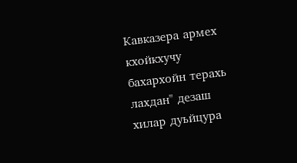Кавказера армех кхойкхучу бахархойн терахь лахдан" дезаш хилар дуьйцура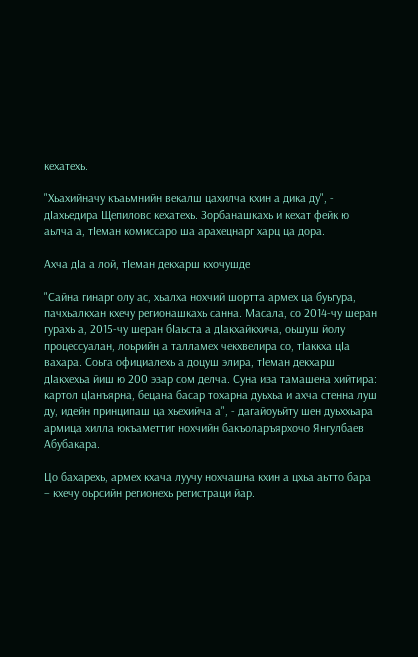кехатехь.

"Хьахийначу къаьмнийн векалш цахилча кхин а дика ду", - дIахьедира Щепиловс кехатехь. Зорбанашкахь и кехат фейк ю аьлча а, тIеман комиссаро ша арахецнарг харц ца дора.

Ахча дIа а лой, тIеман декхарш кхочушде

"Сайна гинарг олу ас, хьалха нохчий шортта армех ца буьгура, пачхьалкхан кхечу регионашкахь санна. Масала, со 2014-чу шеран гурахь а, 2015-чу шеран бIаьста а дIакхайкхича, оьшуш йолу процессуалан, лоьрийн а талламех чекхвелира со, тIаккха цIа вахара. Соьга официалехь а доцуш элира, тIеман декхарш дIакхехьа йиш ю 200 эзар сом делча. Суна иза тамашена хийтира: картол цIанъярна, бецана басар тохарна дуьхьа и ахча стенна луш ду, идейн принципаш ца хьехийча а", - дагайоуьйту шен дуьххьара армица хилла юкъаметтиг нохчийн бакъоларъярхочо Янгулбаев Абубакара.

Цо бахарехь, армех кхача луучу нохчашна кхин а цхьа аьтто бара – кхечу оьрсийн регионехь регистраци йар.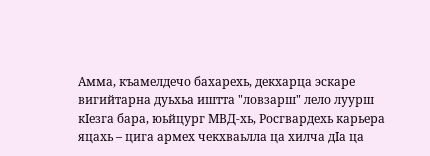Амма, къамелдечо бахарехь, декхарца эскаре вигийтарна дуьхьа иштта "ловзарш" лело луурш кIезга бара, юьйцург МВД-хь, Росгвардехь карьера яцахь – цига армех чекхваьлла ца хилча дIа ца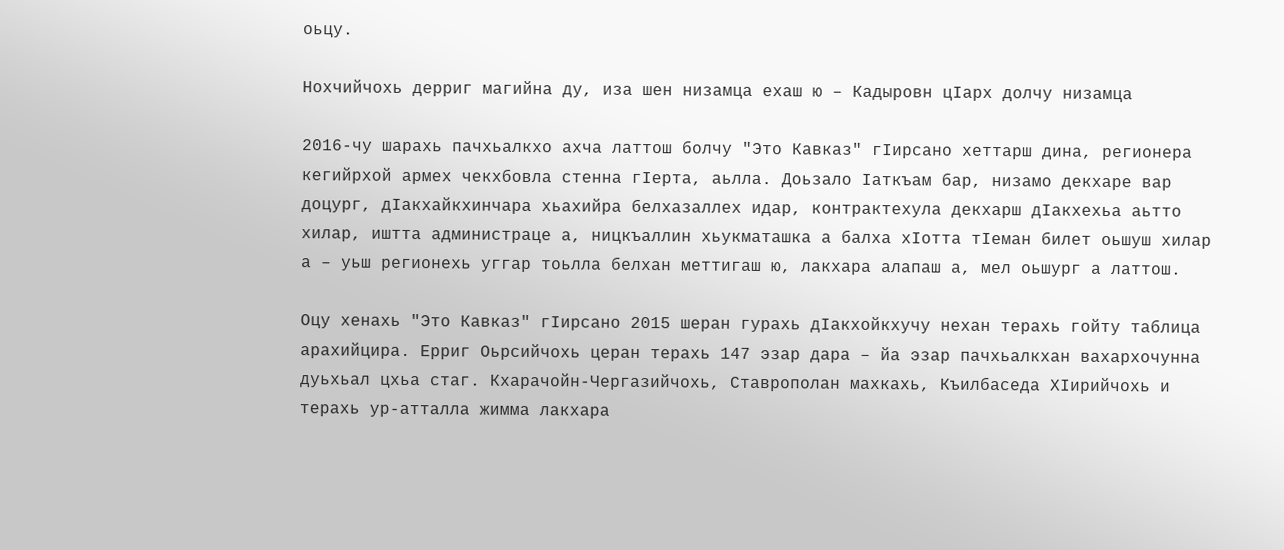оьцу.

Нохчийчохь дерриг магийна ду, иза шен низамца ехаш ю – Кадыровн цIарх долчу низамца

2016-чу шарахь пачхьалкхо ахча латтош болчу "Это Кавказ" гIирсано хеттарш дина, регионера кегийрхой армех чекхбовла стенна гIерта, аьлла. Доьзало Iаткъам бар, низамо декхаре вар доцург, дIакхайкхинчара хьахийра белхазаллех идар, контрактехула декхарш дIакхехьа аьтто хилар, иштта администраце а, ницкъаллин хьукматашка а балха хIотта тIеман билет оьшуш хилар а – уьш регионехь уггар тоьлла белхан меттигаш ю, лакхара алапаш а, мел оьшург а латтош.

Оцу хенахь "Это Кавказ" гIирсано 2015 шеран гурахь дIакхойкхучу нехан терахь гойту таблица арахийцира. Ерриг Оьрсийчохь церан терахь 147 эзар дара – йа эзар пачхьалкхан вахархочунна дуьхьал цхьа стаг. Кхарачойн-Чергазийчохь, Ставрополан махкахь, Къилбаседа ХIирийчохь и терахь ур-атталла жимма лакхара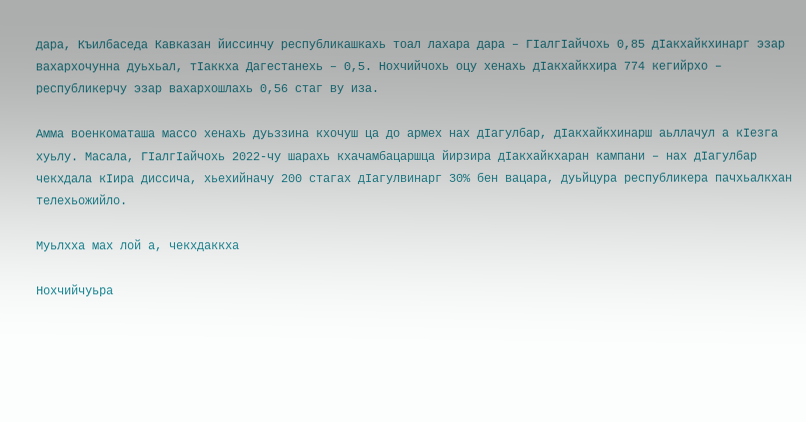дара, Къилбаседа Кавказан йиссинчу республикашкахь тоал лахара дара – ГIалгIайчохь 0,85 дIакхайкхинарг эзар вахархочунна дуьхьал, тIаккха Дагестанехь – 0,5. Нохчийчохь оцу хенахь дIакхайкхира 774 кегийрхо – республикерчу эзар вахархошлахь 0,56 стаг ву иза.

Амма военкоматаша массо хенахь дуьззина кхочуш ца до армех нах дIагулбар, дIакхайкхинарш аьллачул а кIезга хуьлу. Масала, ГIалгIайчохь 2022-чу шарахь кхачамбацаршца йирзира дIакхайкхаран кампани – нах дIагулбар чекхдала кIира диссича, хьехийначу 200 стагах дIагулвинарг 30% бен вацара, дуьйцура республикера пачхьалкхан телехьожийло.

Муьлхха мах лой а, чекхдаккха

Нохчийчуьра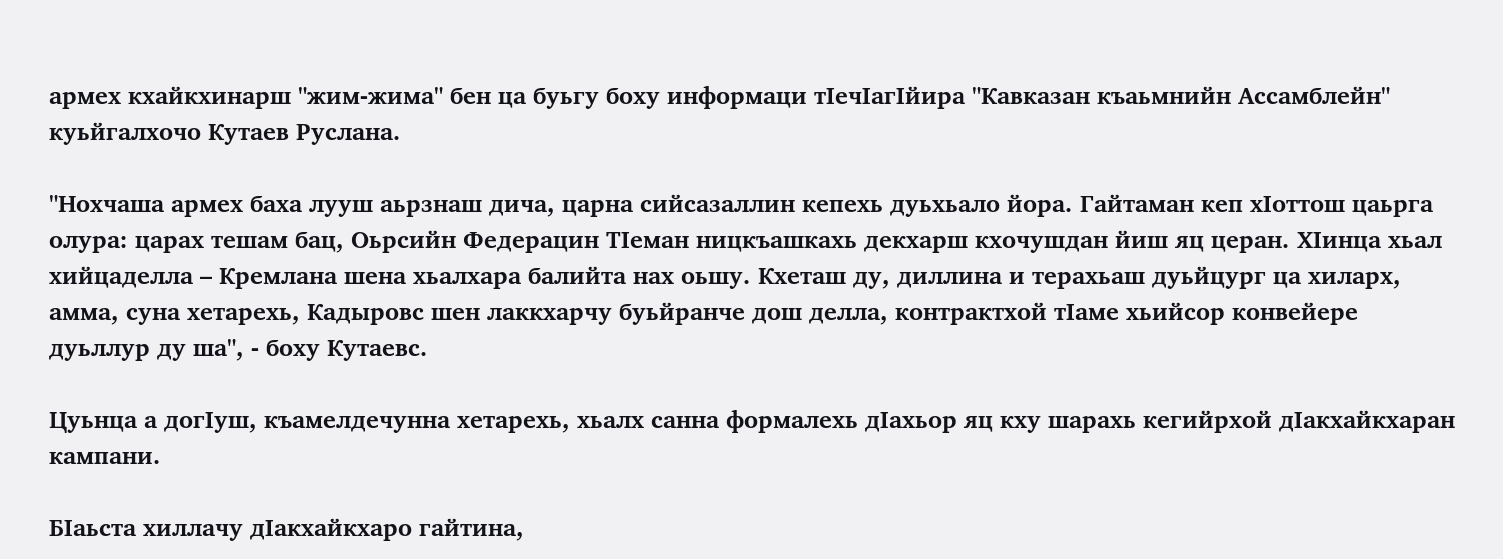армех кхайкхинарш "жим-жима" бен ца буьгу боху информаци тIечIагIйира "Кавказан къаьмнийн Ассамблейн" куьйгалхочо Кутаев Руслана.

"Нохчаша армех баха лууш аьрзнаш дича, царна сийсазаллин кепехь дуьхьало йора. Гайтаман кеп хIоттош цаьрга олура: царах тешам бац, Оьрсийн Федерацин ТIеман ницкъашкахь декхарш кхочушдан йиш яц церан. ХIинца хьал хийцаделла – Кремлана шена хьалхара балийта нах оьшу. Кхеташ ду, диллина и терахьаш дуьйцург ца хиларх, амма, суна хетарехь, Кадыровс шен лаккхарчу буьйранче дош делла, контрактхой тIаме хьийсор конвейере дуьллур ду ша", - боху Кутаевс.

Цуьнца а догIуш, къамелдечунна хетарехь, хьалх санна формалехь дIахьор яц кху шарахь кегийрхой дIакхайкхаран кампани.

БIаьста хиллачу дIакхайкхаро гайтина,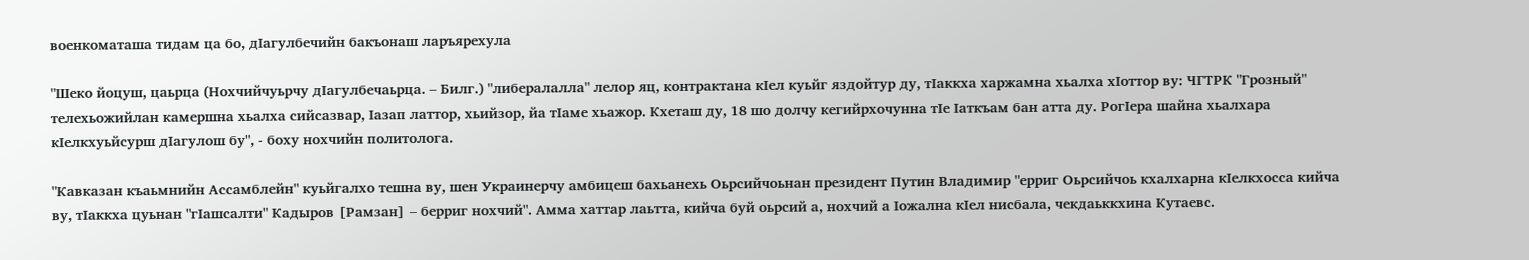военкоматаша тидам ца бо, дIагулбечийн бакъонаш ларъярехула

"Шеко йоцуш, цаьрца (Нохчийчуьрчу дIагулбечаьрца. – Билг.) "либералалла" лелор яц, контрактана кIел куьйг яздойтур ду, тIаккха харжамна хьалха хIоттор ву: ЧГТРК "Грозный" телехьожийлан камершна хьалха сийсазвар, Iазап латтор, хьийзор, йа тIаме хьажор. Кхеташ ду, 18 шо долчу кегийрхочунна тIе Iаткъам бан атта ду. РогIера шайна хьалхара кIелкхуьйсурш дIагулош бу", - боху нохчийн политолога.

"Кавказан къаьмнийн Ассамблейн" куьйгалхо тешна ву, шен Украинерчу амбицеш бахьанехь Оьрсийчоьнан президент Путин Владимир "ерриг Оьрсийчоь кхалхарна кIелкхосса кийча ву, тIаккха цуьнан "гIашсалти" Кадыров [Рамзан] – берриг нохчий". Амма хаттар лаьтта, кийча буй оьрсий а, нохчий а Iожална кIел нисбала, чекдаьккхина Кутаевс.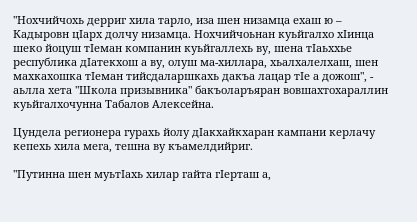"Нохчийчохь дерриг хила тарло, иза шен низамца ехаш ю – Кадыровн цIарх долчу низамца. Нохчийчоьнан куьйгалхо хIинца шеко йоцуш тIеман компанин куьйгаллехь ву, шена тIаьххье республика дIатекхош а ву, олуш ма-хиллара, хьалхалелхаш, шен махкахошка тIеман тийсдаларшкахь дакъа лацар тIе а дожош", - аьлла хета "Школа призывника" бакъоларъяран вовшахтохараллин куьйгалхочунна Табалов Алексейна.

Цундела регионера гурахь йолу дIакхайкхаран кампани керлачу кепехь хила мега, тешна ву къамелдийриг.

"Путинна шен муьтIахь хилар гайта гIерташ а,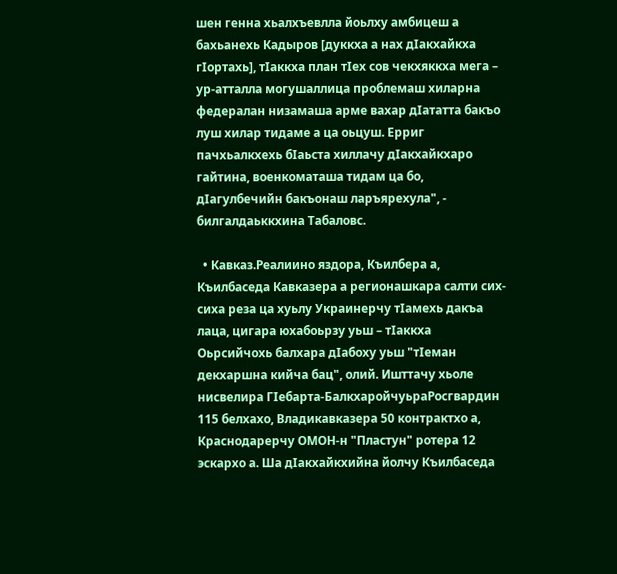шен генна хьалхъевлла йоьлху амбицеш а бахьанехь Кадыров [дуккха а нах дIакхайкха гIортахь], тIаккха план тIех сов чекхяккха мега – ур-атталла могушаллица проблемаш хиларна федералан низамаша арме вахар дIататта бакъо луш хилар тидаме а ца оьцуш. Ерриг пачхьалкхехь бIаьста хиллачу дIакхайкхаро гайтина, военкоматаша тидам ца бо, дIагулбечийн бакъонаш ларъярехула", - билгалдаьккхина Табаловс.

  • Кавказ.Реалиино яздора, Къилбера а, Къилбаседа Кавказера а регионашкара салти сих-сиха реза ца хуьлу Украинерчу тIамехь дакъа лаца, цигара юхабоьрзу уьш – тIаккха Оьрсийчохь балхара дIабоху уьш "тIеман декхаршна кийча бац", олий. Ишттачу хьоле нисвелира ГIебарта-БалкхаройчуьраРосгвардин 115 белхахо, Владикавказера 50 контрактхо а, Краснодарерчу ОМОН-н "Пластун" ротера 12 эскархо а. Ша дIакхайкхийна йолчу Къилбаседа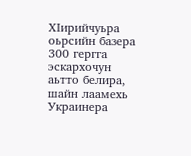ХIирийчуьра оьрсийн базера 300 гергга эскархочун аьтто белира, шайн лаамехь Украинера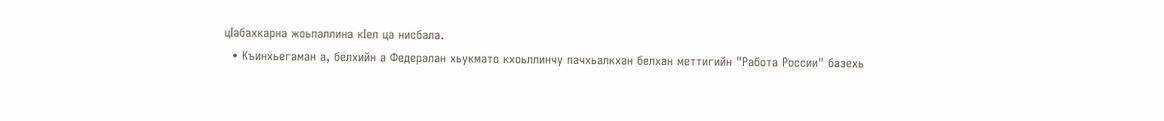цIабахкарна жоьпаллина кIел ца нисбала.
  • Къинхьегаман а, белхийн а Федералан хьукмато кхоьллинчу пачхьалкхан белхан меттигийн "Работа России" базехь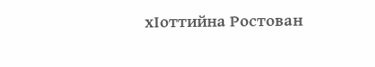хIоттийна Ростован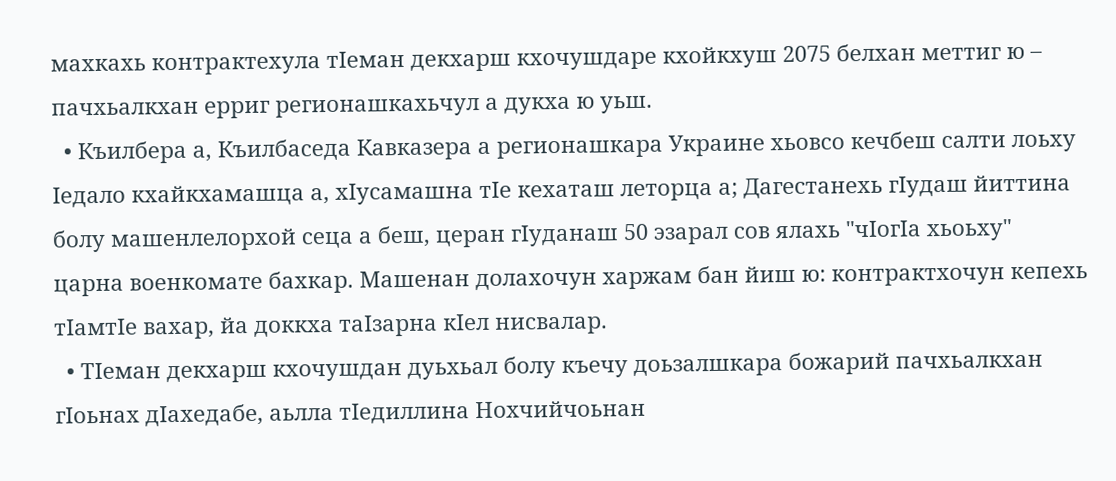махкахь контрактехула тIеман декхарш кхочушдаре кхойкхуш 2075 белхан меттиг ю – пачхьалкхан ерриг регионашкахьчул а дукха ю уьш.
  • Къилбера а, Къилбаседа Кавказера а регионашкара Украине хьовсо кечбеш салти лоьху Iедало кхайкхамашца а, хIусамашна тIе кехаташ леторца а; Дагестанехь гIудаш йиттина болу машенлелорхой сеца а беш, церан гIуданаш 50 эзарал сов ялахь "чIогIа хьоьху" царна военкомате бахкар. Машенан долахочун харжам бан йиш ю: контрактхочун кепехь тIамтIе вахар, йа доккха таIзарна кIел нисвалар.
  • ТIеман декхарш кхочушдан дуьхьал болу къечу доьзалшкара божарий пачхьалкхан гIоьнах дIахедабе, аьлла тIедиллина Нохчийчоьнан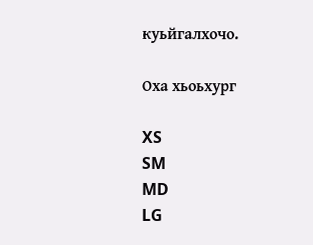куьйгалхочо.

Оха хьоьхург

XS
SM
MD
LG